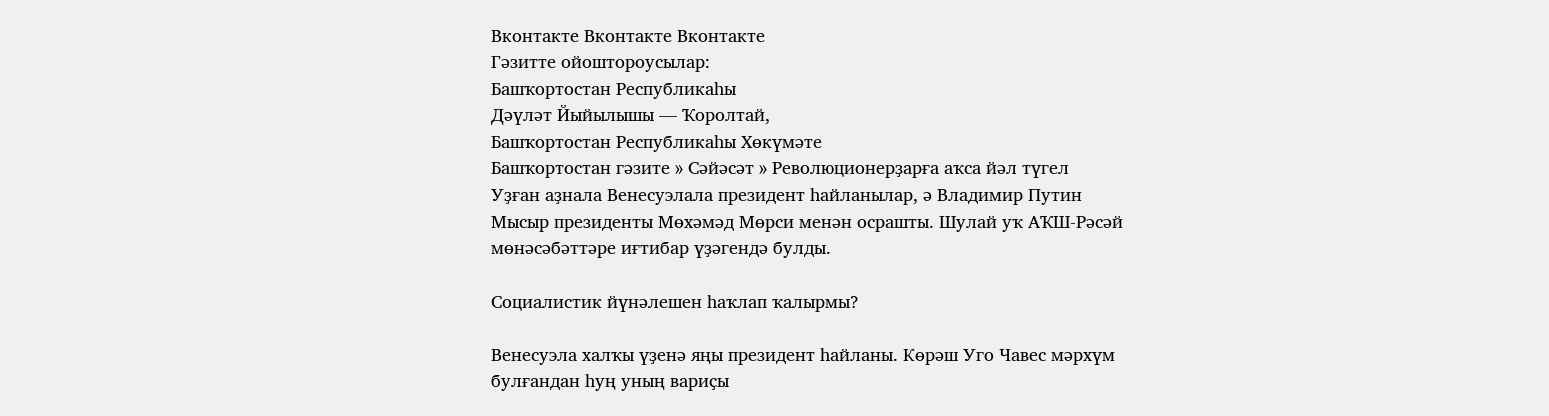Вконтакте Вконтакте Вконтакте
Гәзитте ойоштороусылар:
Башҡортостан Республикаһы
Дәүләт Йыйылышы — Ҡоролтай,
Башҡортостан Республикаһы Хөкүмәте
Башҡортостан гәзите » Сәйәсәт » Революционерҙарға аҡса йәл түгел
Уҙған аҙнала Венесуэлала президент һайланылар, ә Владимир Путин Мысыр президенты Мөхәмәд Мөрси менән осрашты. Шулай уҡ АҠШ-Рәсәй мөнәсәбәттәре иғтибар үҙәгендә булды.

Социалистик йүнәлешен һаҡлап ҡалырмы?

Венесуэла халҡы үҙенә яңы президент һайланы. Көрәш Уго Чавес мәрхүм булғандан һуң уның вариҫы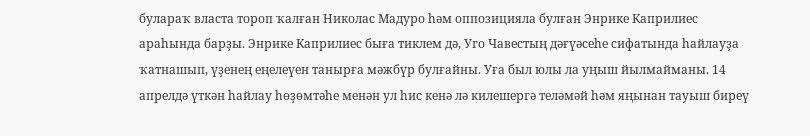булараҡ власта тороп ҡалған Николас Мадуро һәм оппозицияла булған Энрике Каприлиес араһында барҙы. Энрике Каприлиес быға тиклем дә, Уго Чавестың дәғүәсеһе сифатында һайлауҙа ҡатнашып, үҙенең еңелеүен танырға мәжбүр булғайны. Уға был юлы ла уңыш йылмайманы. 14 апрелдә үткән һайлау һөҙөмтәһе менән ул һис кенә лә килешергә теләмәй һәм яңынан тауыш биреү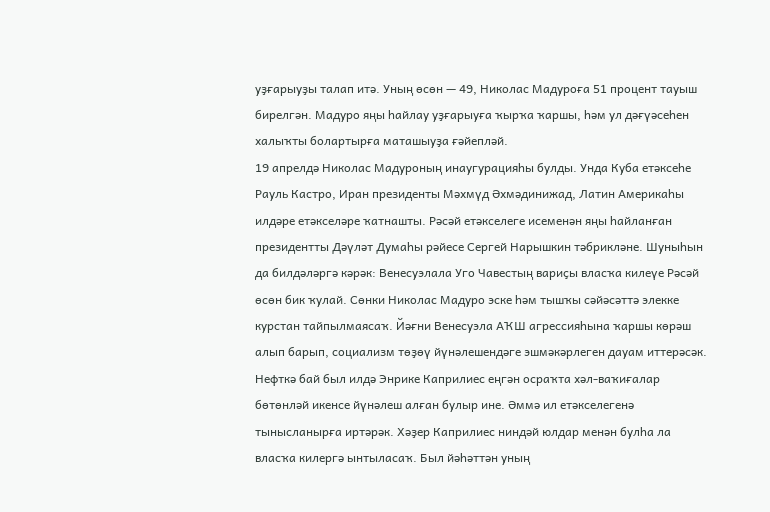уҙғарыуҙы талап итә. Уның өсөн — 49, Николас Мадуроға 51 процент тауыш бирелгән. Мадуро яңы һайлау уҙғарыуға ҡырҡа ҡаршы, һәм ул дәғүәсеһен халыҡты болартырға маташыуҙа ғәйепләй.
19 апрелдә Николас Мадуроның инаугурацияһы булды. Унда Куба етәксеһе Рауль Кастро, Иран президенты Мәхмүд Әхмәдинижад, Латин Америкаһы илдәре етәкселәре ҡатнашты. Рәсәй етәкселеге исеменән яңы һайланған президентты Дәүләт Думаһы рәйесе Сергей Нарышкин тәбрикләне. Шуныһын да билдәләргә кәрәк: Венесуэлала Уго Чавестың вариҫы власҡа килеүе Рәсәй өсөн бик ҡулай. Сөнки Николас Мадуро эске һәм тышҡы сәйәсәттә элекке курстан тайпылмаясаҡ. Йәғни Венесуэла АҠШ агрессияһына ҡаршы көрәш алып барып, социализм төҙөү йүнәлешендәге эшмәкәрлеген дауам иттерәсәк. Нефткә бай был илдә Энрике Каприлиес еңгән осраҡта хәл-ваҡиғалар бөтөнләй икенсе йүнәлеш алған булыр ине. Әммә ил етәкселегенә тынысланырға иртәрәк. Хәҙер Каприлиес ниндәй юлдар менән булһа ла власҡа килергә ынтыласаҡ. Был йәһәттән уның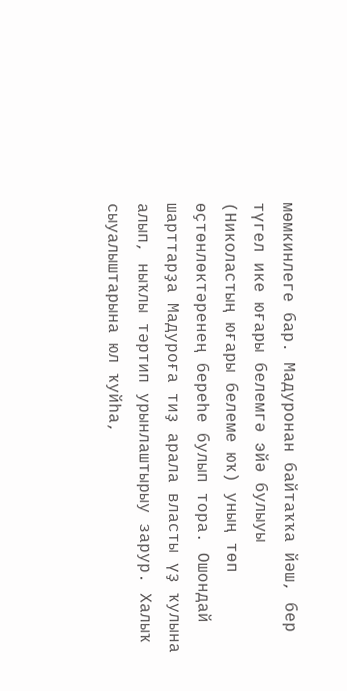мөмкинлеге бар. Мадуронан байтаҡҡа йәш, бер түгел ике юғары белемгә эйә булыуы (Николастың юғары белеме юҡ) уның төп өҫтөнлөктәренең береһе булып тора. Ошондай шарттарҙа Мадуроға тиҙ арала власты үҙ ҡулына алып, ныҡлы тәртип урынлаштырыу зарур. Халыҡ сыуалыштарына юл ҡуйһа,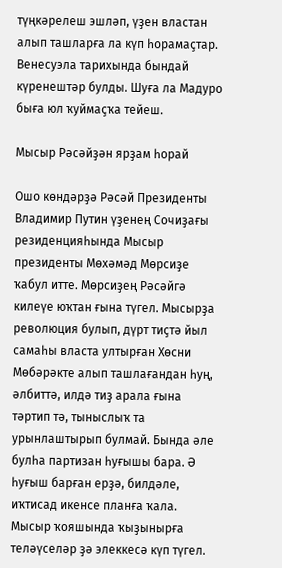түңкәрелеш эшләп, үҙен властан алып ташларға ла күп һорамаҫтар. Венесуэла тарихында бындай күренештәр булды. Шуға ла Мадуро быға юл ҡуймаҫҡа тейеш.

Мысыр Рәсәйҙән ярҙам һорай

Ошо көндәрҙә Рәсәй Президенты Владимир Путин үҙенең Сочиҙағы резиденцияһында Мысыр президенты Мөхәмәд Мөрсиҙе ҡабул итте. Мөрсиҙең Рәсәйгә килеүе юҡтан ғына түгел. Мысырҙа революция булып, дүрт тиҫтә йыл самаһы власта ултырған Хөсни Мөбәрәкте алып ташлағандан һуң, әлбиттә, илдә тиҙ арала ғына тәртип тә, тыныслыҡ та урынлаштырып булмай. Бында әле булһа партизан һуғышы бара. Ә һуғыш барған ерҙә, билдәле, иҡтисад икенсе планға ҡала. Мысыр ҡояшында ҡыҙынырға теләүселәр ҙә элеккесә күп түгел.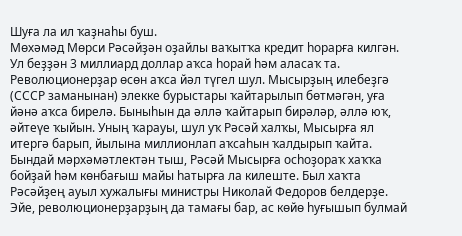Шуға ла ил ҡаҙнаһы буш.
Мөхәмәд Мөрси Рәсәйҙән оҙайлы ваҡытҡа кредит һорарға килгән. Ул беҙҙән 3 миллиард доллар аҡса һорай һәм аласаҡ та. Революционерҙар өсөн аҡса йәл түгел шул. Мысырҙың илебеҙгә (СССР заманынан) элекке бурыстары ҡайтарылып бөтмәгән, уға йәнә аҡса бирелә. Быныһын да әллә ҡайтарып бирәләр, әллә юҡ, әйтеүе ҡыйын. Уның ҡарауы, шул уҡ Рәсәй халҡы, Мысырға ял итергә барып, йылына миллионлап аҡсаһын ҡалдырып ҡайта. Бындай мәрхәмәтлектән тыш, Рәсәй Мысырға осһоҙораҡ хаҡҡа бойҙай һәм көнбағыш майы һатырға ла килеште. Был хаҡта Рәсәйҙең ауыл хужалығы министры Николай Федоров белдерҙе. Эйе, революционерҙарҙың да тамағы бар, ас көйө һуғышып булмай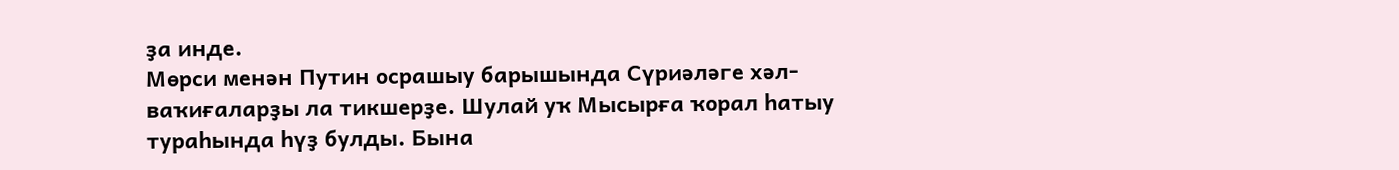ҙа инде.
Мөрси менән Путин осрашыу барышында Сүриәләге хәл-ваҡиғаларҙы ла тикшерҙе. Шулай уҡ Мысырға ҡорал һатыу тураһында һүҙ булды. Бына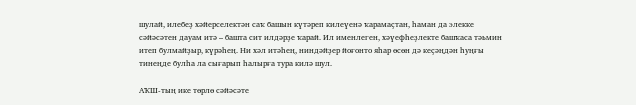шулай, илебеҙ хәйерселектән саҡ башын күтәреп килеүенә ҡарамаҫтан, һаман да элекке сәйәсәтен дауам итә – башта сит илдәрҙе ҡарай. Ил именлеген, хәүефһеҙлекте башҡаса тәьмин итеп булмайҙыр, күрәһең. Ни хәл итәһең, ниндәйҙер йоғонто яһар өсөн дә кеҫәңдән һуңғы тинеңде булһа ла сығарып һалырға тура килә шул.

АҠШ-тың ике төрлө сәйәсәте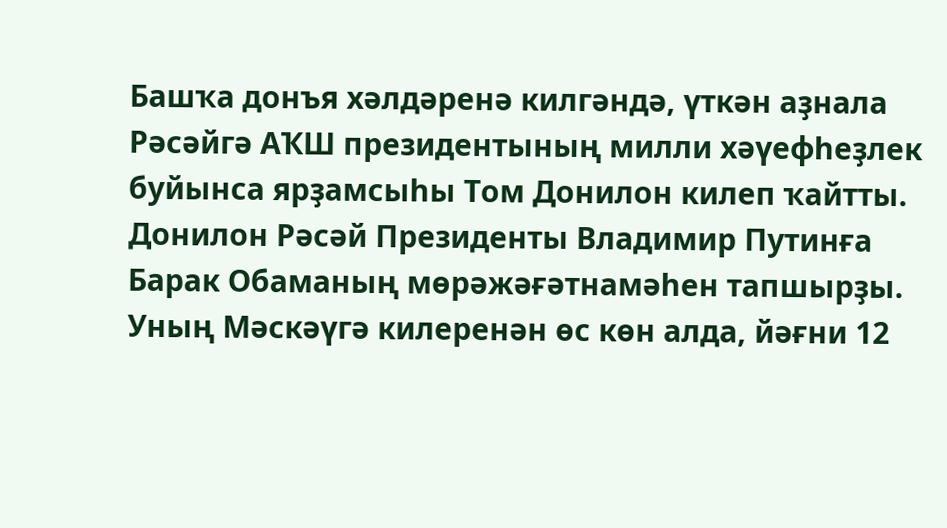Башҡа донъя хәлдәренә килгәндә, үткән аҙнала Рәсәйгә АҠШ президентының милли хәүефһеҙлек буйынса ярҙамсыһы Том Донилон килеп ҡайтты. Донилон Рәсәй Президенты Владимир Путинға Барак Обаманың мөрәжәғәтнамәһен тапшырҙы. Уның Мәскәүгә килеренән өс көн алда, йәғни 12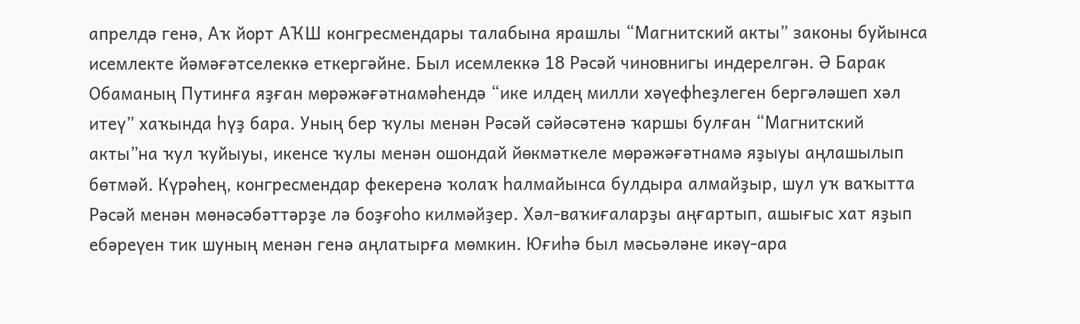апрелдә генә, Аҡ йорт АҠШ конгресмендары талабына ярашлы “Магнитский акты” законы буйынса исемлекте йәмәғәтселеккә еткергәйне. Был исемлеккә 18 Рәсәй чиновнигы индерелгән. Ә Барак Обаманың Путинға яҙған мөрәжәғәтнамәһендә “ике илдең милли хәүефһеҙлеген бергәләшеп хәл итеү” хаҡында һүҙ бара. Уның бер ҡулы менән Рәсәй сәйәсәтенә ҡаршы булған “Магнитский акты”на ҡул ҡуйыуы, икенсе ҡулы менән ошондай йөкмәткеле мөрәжәғәтнамә яҙыуы аңлашылып бөтмәй. Күрәһең, конгресмендар фекеренә ҡолаҡ һалмайынса булдыра алмайҙыр, шул уҡ ваҡытта Рәсәй менән мөнәсәбәттәрҙе лә боҙғоһо килмәйҙер. Хәл-ваҡиғаларҙы аңғартып, ашығыс хат яҙып ебәреүен тик шуның менән генә аңлатырға мөмкин. Юғиһә был мәсьәләне икәү-ара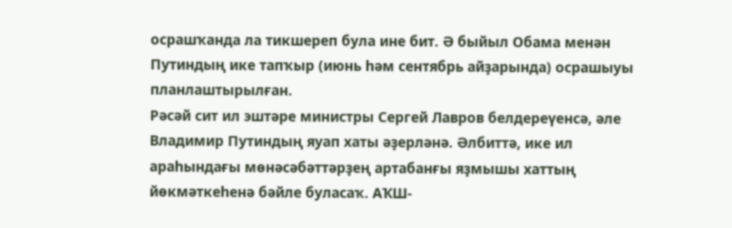осрашҡанда ла тикшереп була ине бит. Ә быйыл Обама менән Путиндың ике тапҡыр (июнь һәм сентябрь айҙарында) осрашыуы планлаштырылған.
Рәсәй сит ил эштәре министры Сергей Лавров белдереүенсә, әле Владимир Путиндың яуап хаты әҙерләнә. Әлбиттә, ике ил араһындағы мөнәсәбәттәрҙең артабанғы яҙмышы хаттың йөкмәткеһенә бәйле буласаҡ. АҠШ-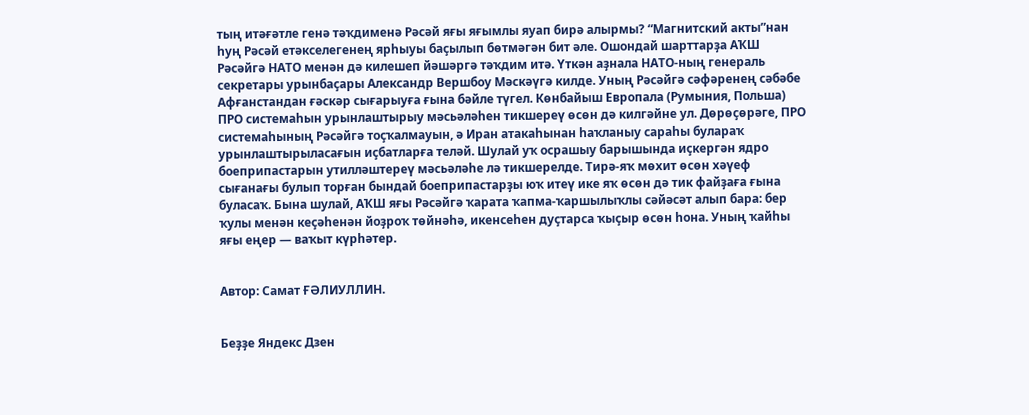тың итәғәтле генә тәҡдименә Рәсәй яғы яғымлы яуап бирә алырмы? “Магнитский акты”нан һуң Рәсәй етәкселегенең ярһыуы баҫылып бөтмәгән бит әле. Ошондай шарттарҙа АҠШ Рәсәйгә НАТО менән дә килешеп йәшәргә тәҡдим итә. Үткән аҙнала НАТО-ның генераль секретары урынбаҫары Александр Вершбоу Мәскәүгә килде. Уның Рәсәйгә сәфәренең сәбәбе Афғанстандан ғәскәр сығарыуға ғына бәйле түгел. Көнбайыш Европала (Румыния, Польша) ПРО системаһын урынлаштырыу мәсьәләһен тикшереү өсөн дә килгәйне ул. Дөрөҫөрәге, ПРО системаһының Рәсәйгә тоҫҡалмауын, ә Иран атакаһынан һаҡланыу сараһы булараҡ урынлаштырыласағын иҫбатларға теләй. Шулай уҡ осрашыу барышында иҫкергән ядро боеприпастарын утилләштереү мәсьәләһе лә тикшерелде. Тирә-яҡ мөхит өсөн хәүеф сығанағы булып торған бындай боеприпастарҙы юҡ итеү ике яҡ өсөн дә тик файҙаға ғына буласаҡ. Бына шулай, АҠШ яғы Рәсәйгә ҡарата ҡапма-ҡаршылыҡлы сәйәсәт алып бара: бер ҡулы менән кеҫәһенән йоҙроҡ төйнәһә, икенсеһен дуҫтарса ҡыҫыр өсөн һона. Уның ҡайһы яғы еңер — ваҡыт күрһәтер.


Автор: Самат ҒӘЛИУЛЛИН.


Беҙҙе Яндекс Дзен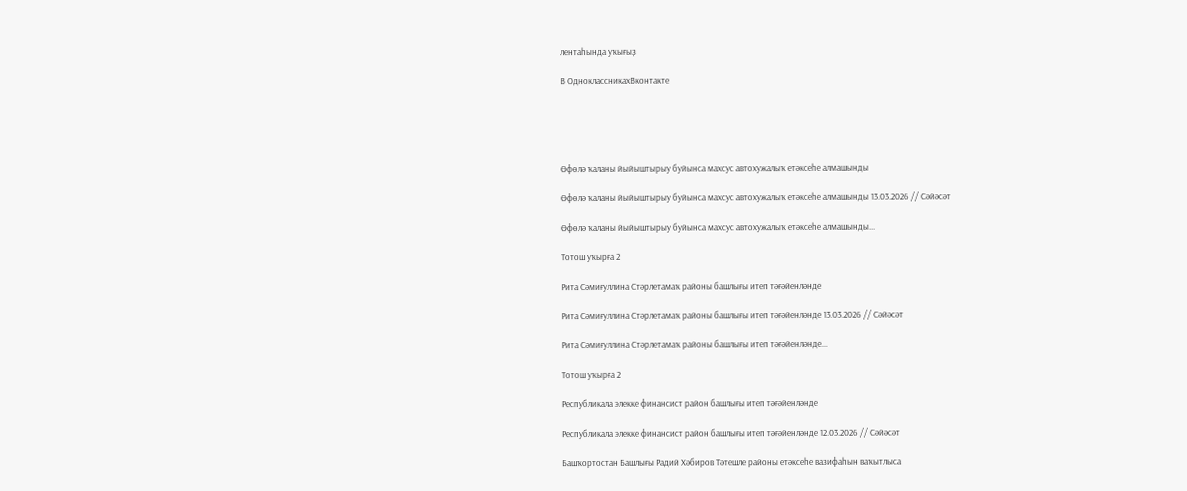лентаһында уҡығыҙ

В ОдноклассникахВконтакте





Өфөлә ҡаланы йыйыштырыу буйынса махсус автохужалыҡ етәксеһе алмашынды

Өфөлә ҡаланы йыйыштырыу буйынса махсус автохужалыҡ етәксеһе алмашынды 13.03.2026 // Сәйәсәт

Өфөлә ҡаланы йыйыштырыу буйынса махсус автохужалыҡ етәксеһе алмашынды...

Тотош уҡырға 2

Рита Сәмиғуллина Стәрлетамаҡ районы башлығы итеп тәғәйенләнде

Рита Сәмиғуллина Стәрлетамаҡ районы башлығы итеп тәғәйенләнде 13.03.2026 // Сәйәсәт

Рита Сәмиғуллина Стәрлетамаҡ районы башлығы итеп тәғәйенләнде...

Тотош уҡырға 2

Республикала элекке финансист район башлығы итеп тәғәйенләнде

Республикала элекке финансист район башлығы итеп тәғәйенләнде 12.03.2026 // Сәйәсәт

Башҡортостан Башлығы Радий Хәбиров Тәтешле районы етәксеһе вазифаһын ваҡытлыса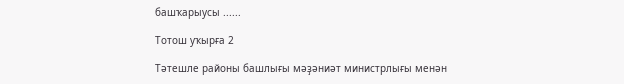башҡарыусы ......

Тотош уҡырға 2

Тәтешле районы башлығы мәҙәниәт министрлығы менән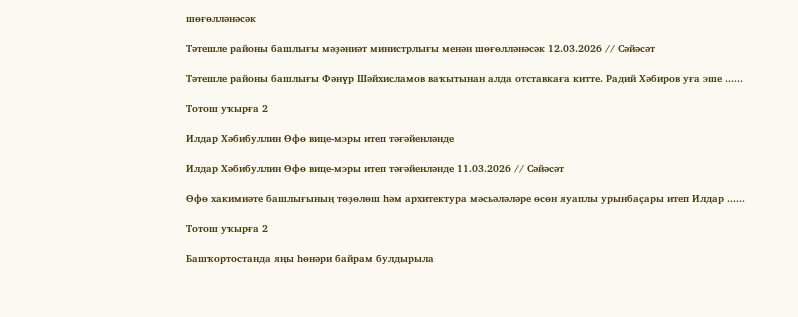шөғөлләнәсәк

Тәтешле районы башлығы мәҙәниәт министрлығы менән шөғөлләнәсәк 12.03.2026 // Сәйәсәт

Тәтешле районы башлығы Фәнүр Шәйхисламов ваҡытынан алда отставкаға китте. Радий Хәбиров уға эше ......

Тотош уҡырға 2

Илдар Хәбибуллин Өфө вице-мэры итеп тәғәйенләнде

Илдар Хәбибуллин Өфө вице-мэры итеп тәғәйенләнде 11.03.2026 // Сәйәсәт

Өфө хакимиәте башлығының төҙөлөш һәм архитектура мәсьәләләре өсөн яуаплы урынбаҫары итеп Илдар ......

Тотош уҡырға 2

Башҡортостанда яңы һөнәри байрам булдырыла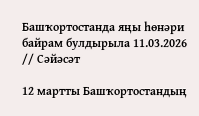Башҡортостанда яңы һөнәри байрам булдырыла 11.03.2026 // Сәйәсәт

12 мартты Башҡортостандың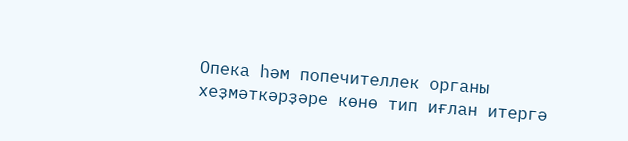Опека һәм попечителлек органы хеҙмәткәрҙәре көнө тип иғлан итергә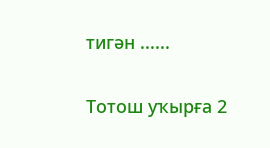тигән ......

Тотош уҡырға 2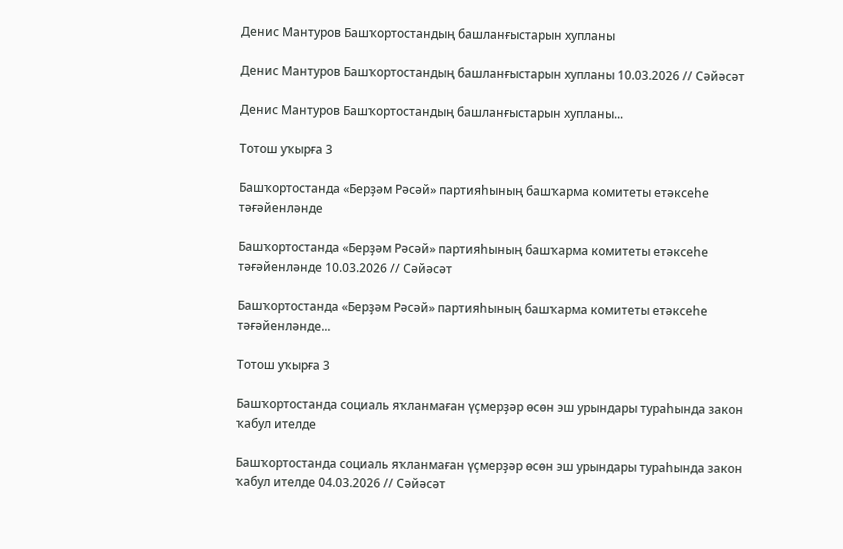Денис Мантуров Башҡортостандың башланғыстарын хупланы

Денис Мантуров Башҡортостандың башланғыстарын хупланы 10.03.2026 // Сәйәсәт

Денис Мантуров Башҡортостандың башланғыстарын хупланы...

Тотош уҡырға 3

Башҡортостанда «Берҙәм Рәсәй» партияһының башҡарма комитеты етәксеһе тәғәйенләнде

Башҡортостанда «Берҙәм Рәсәй» партияһының башҡарма комитеты етәксеһе тәғәйенләнде 10.03.2026 // Сәйәсәт

Башҡортостанда «Берҙәм Рәсәй» партияһының башҡарма комитеты етәксеһе тәғәйенләнде...

Тотош уҡырға 3

Башҡортостанда социаль яҡланмаған үҫмерҙәр өсөн эш урындары тураһында закон ҡабул ителде

Башҡортостанда социаль яҡланмаған үҫмерҙәр өсөн эш урындары тураһында закон ҡабул ителде 04.03.2026 // Сәйәсәт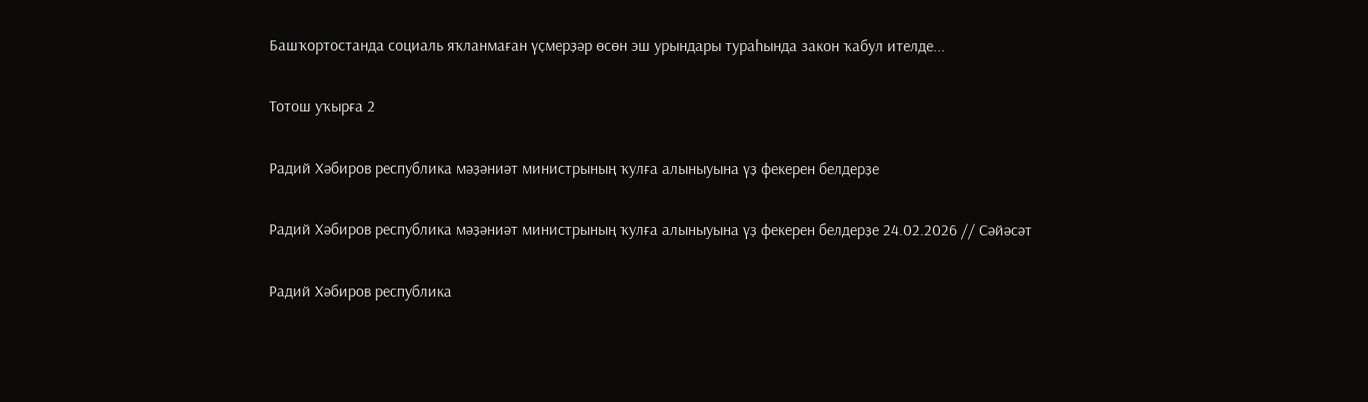Башҡортостанда социаль яҡланмаған үҫмерҙәр өсөн эш урындары тураһында закон ҡабул ителде...

Тотош уҡырға 2

Радий Хәбиров республика мәҙәниәт министрының ҡулға алыныуына үҙ фекерен белдерҙе

Радий Хәбиров республика мәҙәниәт министрының ҡулға алыныуына үҙ фекерен белдерҙе 24.02.2026 // Сәйәсәт

Радий Хәбиров республика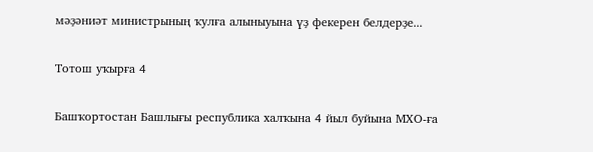мәҙәниәт министрының ҡулға алыныуына үҙ фекерен белдерҙе...

Тотош уҡырға 4

Башҡортостан Башлығы республика халҡына 4 йыл буйына МХО-ға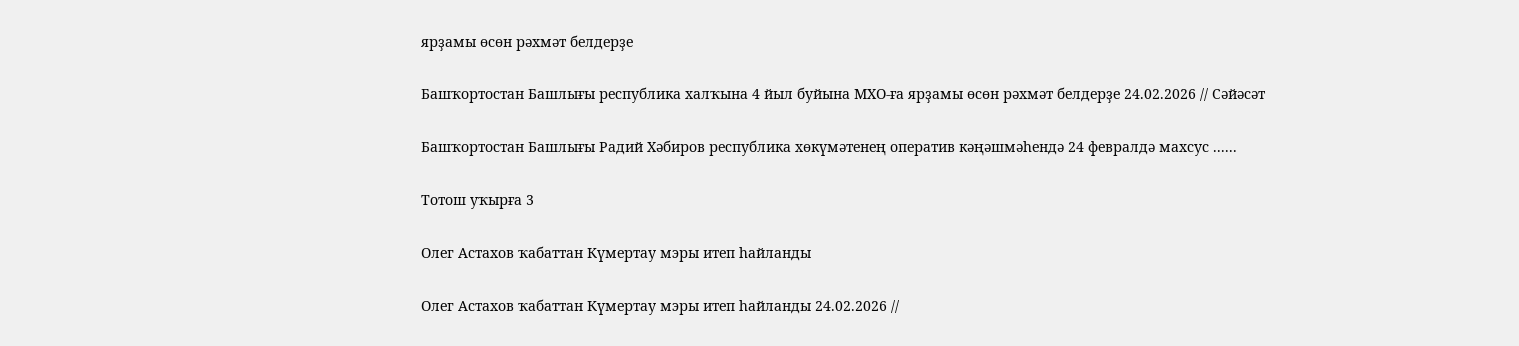ярҙамы өсөн рәхмәт белдерҙе

Башҡортостан Башлығы республика халҡына 4 йыл буйына МХО-ға ярҙамы өсөн рәхмәт белдерҙе 24.02.2026 // Сәйәсәт

Башҡортостан Башлығы Радий Хәбиров республика хөкүмәтенең оператив кәңәшмәһендә 24 февралдә махсус ......

Тотош уҡырға 3

Олег Астахов ҡабаттан Күмертау мэры итеп һайланды

Олег Астахов ҡабаттан Күмертау мэры итеп һайланды 24.02.2026 //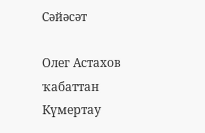Сәйәсәт

Олег Астахов ҡабаттан Күмертау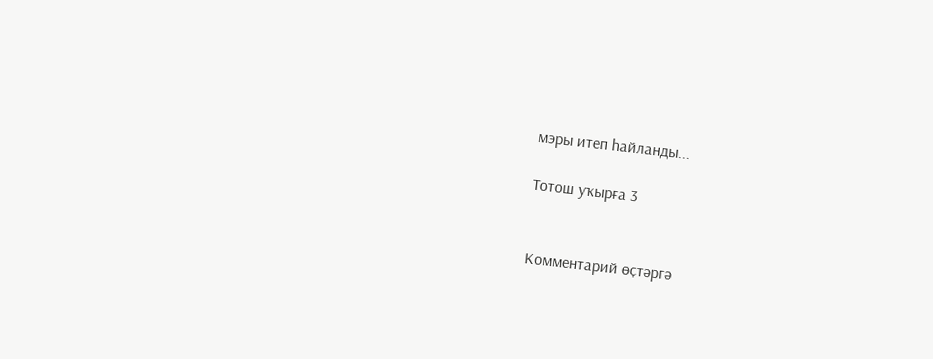мэры итеп һайланды...

Тотош уҡырға 3


Комментарий өҫтәргә